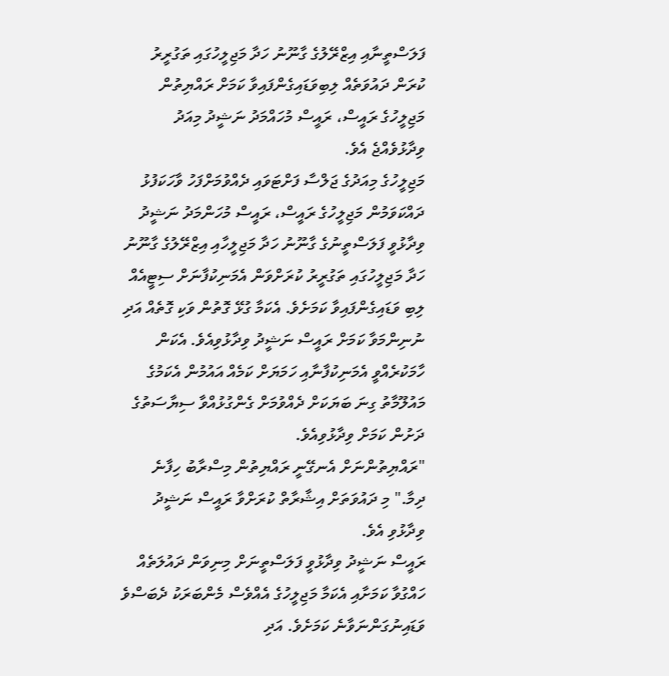ފަލަސްތީނާއި އިޒްރޭލުގެ ގާނޫނު ހަދާ މަޖިލީހުގައި ތަގުރީރު ކުރަން ދައުވަތެއް ލިބިވަޑައިގެންފައިވާ ކަމަށް ރައްޔިތުން މަޖިލީހުގެ ރައީސް، ރައީސް މުހައްމަދު ނަޝީދު މިއަދު ވިދާޅުވެއްޖެ އެވެ.
މަޖިލީހުގެ މިއަދުގެ ޖަލްސާ ފަށްޓަވައި ދެއްވުމަށްފަހު ވާހަކަފުޅު ދައްކަވަމުން މަޖިލީހުގެ ރައީސް، ރައީސް މުހަންމަދު ނަޝީދު ވިދާޅުވީ ފަލަސްތީނުގެ ގާނޫނު ހަދާ މަޖިލީހާއި އިޒްރޭލުގެ ގާނޫނު ހަދާ މަޖިލީހުގައި ތަގުރީރު ކުރަށްވަން އެމަނިކުފާނަށް ސިޓީއެއް ލިބި ވަޑައިގެންފައިވާ ކަމަށެވެ. އެކަމާ ގުޅޭ ގޮތުން ވަކި ގޮތެއް އަދި ނުނިންމަވާ ކަމަށް ރައީސް ނަޝީދު ވިދާޅުވިއެވެ. އެކަން ހާމަކުރެއްވީ އެމަނިކުފާނާއި ހަމަޔަށް ކަމެއް އައުމުން އެކަމުގެ މައުލޫމާތު ގިނަ ބަޔަކަށް ދެއްވުމަށް ގެންގުޅުއްވާ ސިޔާސަތުގެ ދަށުން ކަމަށް ވިދާޅުވިއެވެ.
"ރައްޔިތުންނަށް އެނގޭނީ ރައްޔިތުން މިސްރާބު ހިފާނެ ދިމާ." މި ދައުވަތަށް އިޝާރާތް ކުރަށްވާ ރައީސް ނަޝީދު ވިދާޅުވި އެވެ.
ރައީސް ނަޝީދު ވިދާޅުވީ ފަލަސްތީނަށް މިނިވަން ދައުލަތެއް ހައްގުވާ ކަމަށާއި އެކަމާ މަޖިލީހުގެ އެއްވެސް މެންބަރަކު ދެބަސްވެ ވަޑައިނުގަންނަވާނެ ކަމަށެވެ. އަދި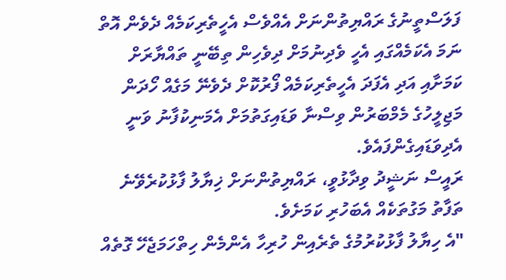ފަލަސްތީނުގެ ރައްޔިތުންނަށް އެއްވެސް އެހީތެރިކަމެއް ދެވެން އޮތް ނަމަ އެކަމެއްގައި އެހީ ވެދިނުމަށް ދިވެހިން ތިބޭނީ ތައްޔާރަށް ކަމަށާއި އަދި އެފަދަ އެހީތެރިކަމެއް ފޯރުކޮށް ދެވެނޭ މަގެއް ހޯދަން މަޖިލީހުގެ މެމްބަރުން ވިސްނާ ވަޑައިގަތުމަށް އެމަނިކުފާނު ވަނީ އެދިވަޑައިގެންފައެވެ.
ރައީސް ނަޝީދު ވިދާޅުވީ، ރައްޔިތުންނަށް ޚިޔާލު ފާޅުކުރެވޭނެ ތަފާތު މަގުތަކެއް އެބަހުރި ކަމަށެވެ.
"އެ ހިޔާލު ފާޅުކުރުމުގެ ތެރެއިން ހުރިހާ އެންމެން ހިތްހަމަޖެހޭ ގޮތެއް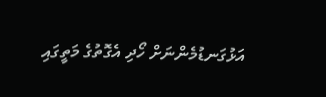އަޅުގަނޑުމެންނަށް ހޯދި އެގޮތުގެ މަތީގައި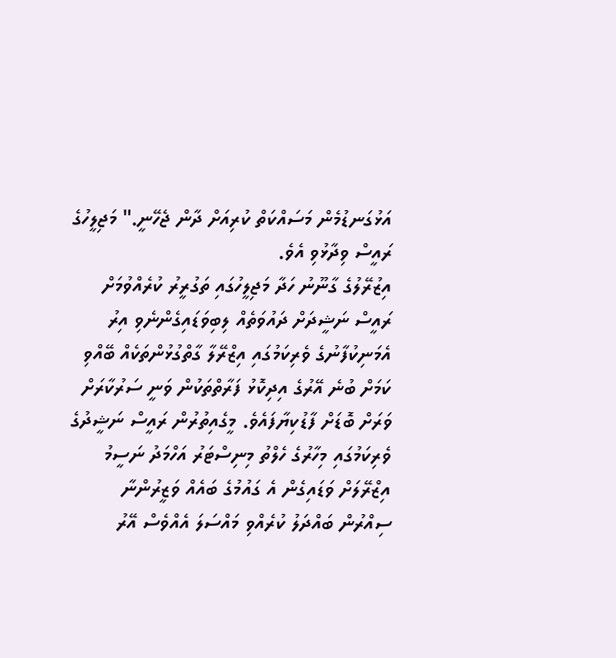އަޅުގަނޑުމެން މަސައްކަތް ކުރިއަށް ދާން ޖެހޭނީ." މަޖިލީހުގެ ރައީސް ވިދާޅުވި އެވެ.
އިޒުރޭލުގެ ގާނޫނު ހަދާ މަޖިލީހުގައި ތަގުރީރު ކުރެއްވުމަށް ރައީސް ނަޝީދަށް ދައުވަތެއް ލިބިވަޑައިގެންނެވި އިރު އެމަނިކުފާނުގެ ވެރިކަމުގައި އިޒްރޭލާ ގާތްގުޅުންތަކެއް ބޭއްވި ކަމަށް ބުނެ އޭރުގެ އިދިކޮޅު ފަރާތްތަކުން ވަނީ ސަރުކާރަށް ވަރަށް ބޮޑަށް ފާޑުކިޔާފައެވެ. މީގެއިތުރުން ރައީސް ނަޝީދުގެ ވެރިކަމުގައި މިހާރުގެ ހެލްތު މިނިސްޓަރު އަހްމަދު ނަސީމު އިޒްރޭލަށް ވަޑައިގެން އެ ގައުމުގެ ބައެއް ވަޒީރުންނާ ސިއްރުން ބައްދަލު ކުރެއްވި މައްސަލަ އެއްވެސް އޭރު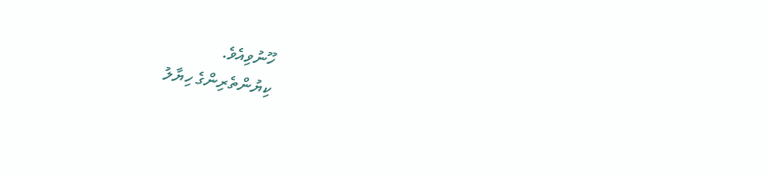ހޫނުވިއެވެ.
ކިޔުންތެރިންގެ ހިޔާލު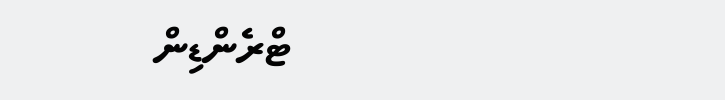ޓްރެންޑިން